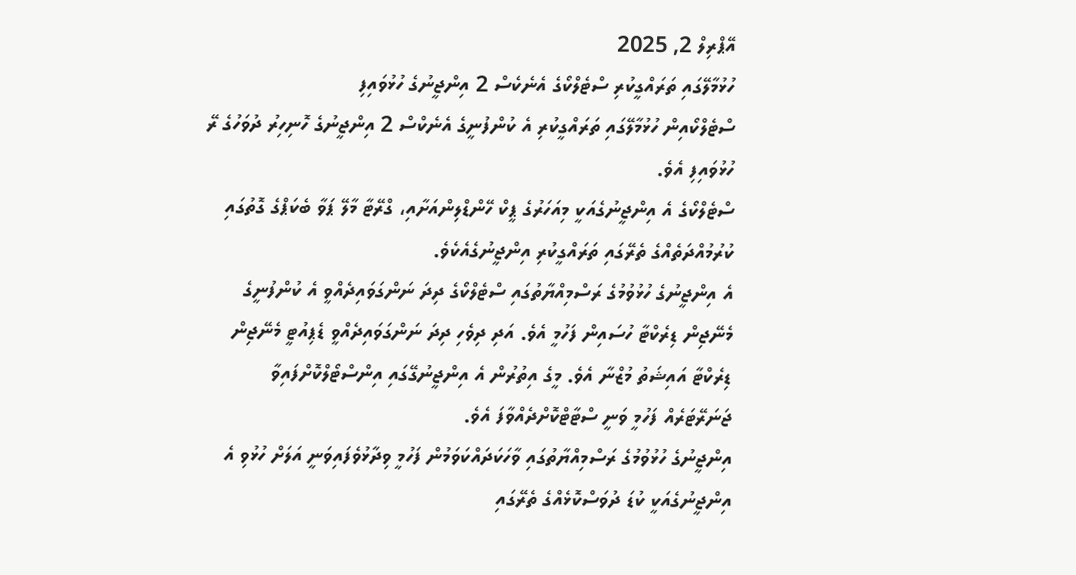އޭޕްރިލް 2, 2025
ހުޅުމާލޭގައި ތަރައްގީކުރި ސްޓެލްކޯގެ އެނެކެސް 2 އިންޖީނުގެ ހުޅުވައިފި
ސްޓެލްކޯއިން ހުޅުމާލޭގައި ތަރައްގީކުރި އެ ކުންފުނީގެ އެނެކްސް 2 އިންޖީނުގެ ހޮނިހިރު ދުވަހުގެ ރޭ ހުޅުވައިފި އެވެ.
ސްޓެލްކޯގެ އެ އިންޖީނުގެއަކީ މިއަހަރުގެ ޕީކް ހޭންޑްލިންއަށާއި، ގްރޭޓާ މާލޭ ޕަވާ ބެކަޕްގެ ގޮތުގައި ކުރުމުއްދަތެއްގެ ތެރޭގައި ތަރައްގީކުރި އިންޖީނުގެއެކެވެ.
އެ އިންޖީނުގެ ހުޅުވުމުގެ ރަސްމިއްޔާތުގައި ސްޓެލްކޯގެ ދިދަ ނަންގަވައިދެއްވީ އެ ކުންފުނީގެ މެނޭޖިން ޑިރެކްޓާ ހުސައިން ފަހުމީ އެވެ. އަދި ދިވެހި ދިދަ ނަންގަވައިދެއްވީ ޑެޕިއުޓީ މެނޭޖިން ޑިރެކްޓާ އައިޝަތު މުޒްނާ އެވެ. މީގެ އިތުރުން އެ އިންޖީނުގޭގައި އިންސްޓޯލްކޮށްފައިވާ ޖަނަރޭޓަރެއް ފަހުމީ ވަނީ ސްޓާޓްކޮށްދެއްވާފަ އެވެ.
އިންޖީނުގެ ހުޅުވުމުގެ ރަސްމިއްޔާތުގައި ވާހަކަދައްކަވަމުން ފަހުމީ ވިދާޅުވެފައިވަނީ އަލަށް ހުޅުވި އެ އިންޖީނުގެއަކީ ކުޑަ ދުވަސްކޮޅެއްގެ ތެރޭގައި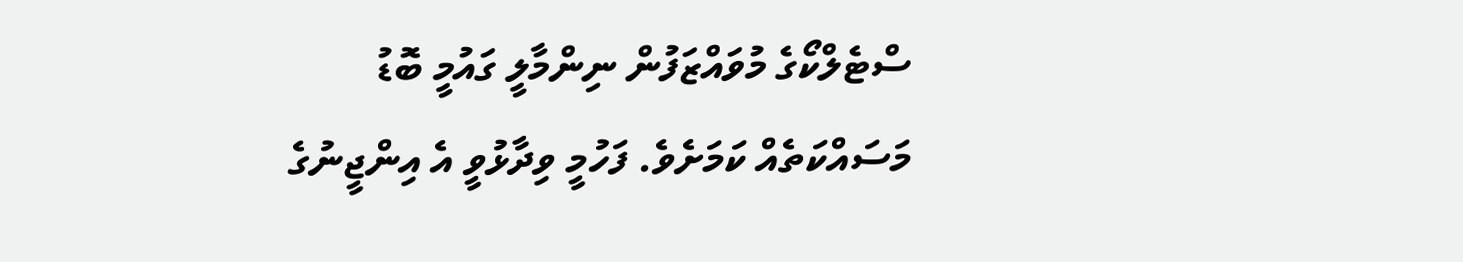ސްޓެލްކޯގެ މުވައްޒަފުން ނިންމާލީ ގައުމީ ބޮޑު މަސައްކަތެއް ކަމަށެވެ. ފަހުމީ ވިދާޅުވީ އެ އިންޖީނުގެ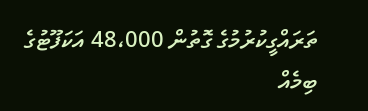ތަރައްގީކުރުމުގެ ގޮތުން 48،000 އަކަފޫޓުގެ ބިމެއް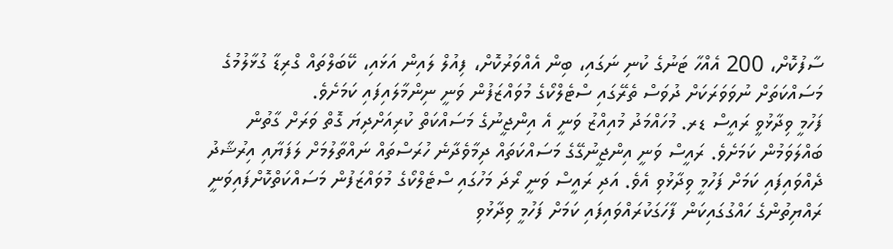ސާފުކޮށް، 200 އެއްހާ ޓަނުގެ ކުނި ނަގައި، ބިން އެއްވަރުކޮށް، ފިއުލް ލައިން އަޅައި، ކޭބަލްތައް ގްރިޑާ ގުޅާލުމުގެ މަސައްކަތަށް ނުވަވަރަކަށް ދުވަސް ތެރޭގައި ސްޓެލްކޯގެ މުވައްޒަފުން ވަނީ ނިންމާލައިފައި ކަމަށެވެ.
ފަހުމީ ވިދާޅުވީ ރައީސް ޑރ. މުހައްމަދު މުއިއްޒު ވަނީ އެ އިންޖީނުގެ މަސައްކަތް ކުރިއަށްދިޔަ ގޮތް ވަރަށް ގާތުން ބައްލަވަމުން ކަމަށެވެ. ރައީސް ވަނީ އިންޖީނުގޭގެ މަސައްކަތައް ދިމާވެދާނެ ހުރަސްތައް ނައްތާލުމަށް ލަފަޔާއި އިރުޝާދު ދެއްވައިފައި ކަމަށް ފަހުމީ ވިދާޅުވި އެވެ. އަދި ރައީސް ވަނީ ރޯދަ މަހުގައި ސްޓެލްކޯގެ މުވައްޒަފުން މަސައްކަތްކޮށްފައިވަނީ ރައްޔިތުންގެ ހައްގުގައިކަން ފާހަގަކުރައްވައިފައި ކަމަށް ފަހުމީ ވިދާޅުވި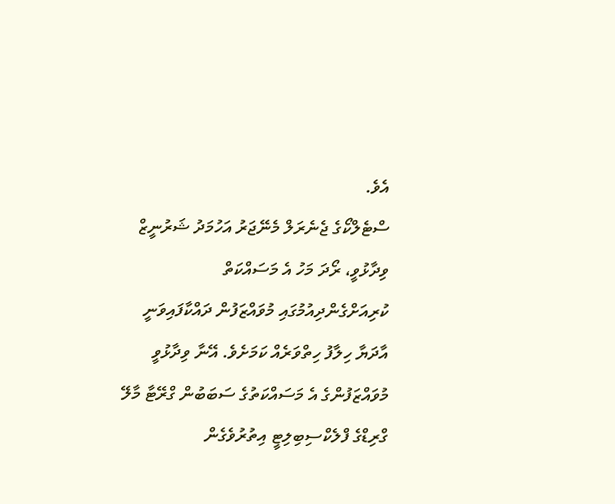އެވެ.
ސްޓެލްކޯގެ ޖެނެރަލް މެނޭޖަރު އަހުމަދު ޝަރުނީޒް ވިދާޅުވީ، ރޯދަ މަހު އެ މަސައްކަތް ކުރިއަށްގެންދިއުމުގައި މުވައްޒަފުން ދައްކާފައިވަނީ އާދަޔާ ހިލާފު ހިތްވަރެއް ކަމަށެވެ. އޭނާ ވިދާޅުވީ މުވައްޒަފުންގެ އެ މަސައްކަތުގެ ސަބަބުން ގްރޭޓާ މާލޭ ގްރިޑްގެ ފްލެކްސިބިލިޓީ އިތުރުވެގެން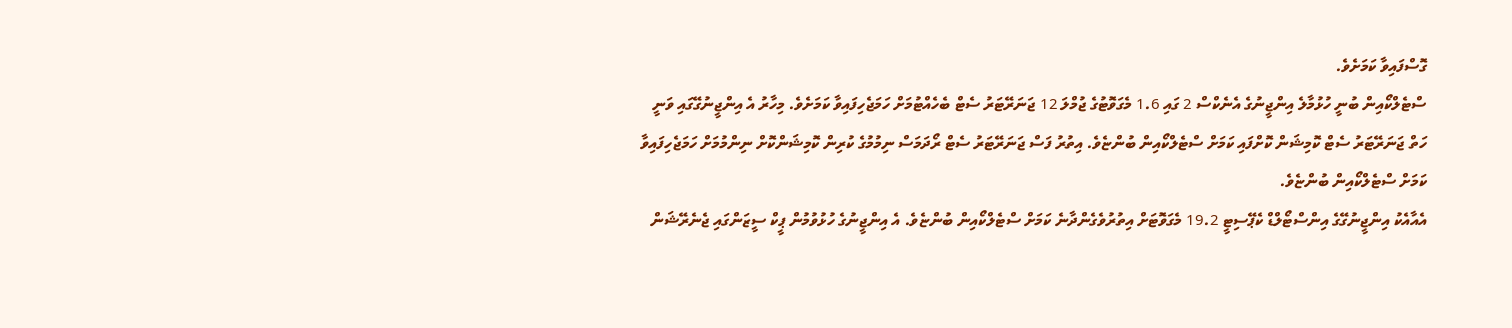ގޮސްފައިވާ ކަމަށެވެ.
ސްޓެލްކޯއިން ބުނީ ހުޅުމާލެ އިންޖީނުގެ އެނެކްސް 2 ގައި 1.6 މެގަވޮޓުގެ ޖުމްލަ 12 ޖަނަރޭޓަރު ސެޓް ބެހެއްޓުމަށް ހަމަޖެހިފައިވާ ކަމަށެވެ. މިހާރު އެ އިންޖީނުގޭގައި ވަނީ ހަތް ޖަނަރޭޓަރު ސެޓް ކޮމިޝަން ކޮށްފައި ކަމަށް ސްޓެލްކޯއިން ބުންޏެވެ. އިތުރު ފަސް ޖަނަރޭޓަރު ސެޓް ރޯދަމަސް ނިމުމުގެ ކުރިން ކޮމިޝަންކޮށް ނިންމުމަށް ހަމަޖެހިފައިވާ ކަމަށް ސްޓެލްކޯއިން ބުންޏެވެ.
އެއާއެކު އިންޖީނުގޭގެ އިންސްޓޯލްޑް ކެޕޭސިޓީ 19.2 މެގަވޮޓަށް އިތުރުވެގެންދާނެ ކަމަށް ސްޓެލްކޯއިން ބުންޏެވެ. އެ އިންޖީނުގެ ހުޅުވުމުން ޕީކް ސީޒަންގައި ޖެނެރޭޝަން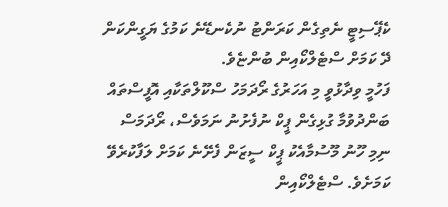ކެޕޭސިޓީ ނެތިގެން ކަރަންޓު ނުކެނޑޭނެ ކަމުގެ ޔަގީންކަން ދޭ ކަމަށް ސްޓެލްކޯއިން ބުންޏެވެ.
ފަހުމީ ވިދާޅުވީ މި އަހަރުގެ ރޯދަމަހު ސްކޫލްތަކާއި އޮފީސްތައް ބަންދުވުމާ ގުޅިގެން ޕީކް ނުފެށުނު ނަމަވެސް، ރޯދަމަސް ނިމި ހޫނު މޫސުމާއެކު ޕީކް ސީޒަން ފެށޭނެ ކަމަށް ލަފާކުރެވޭ ކަމަށެވެ. ސްޓެލްކޯއިން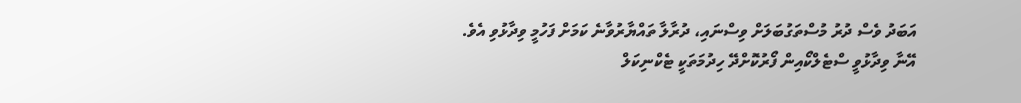އަބަދު ވެސް ދުރު މުސްތަގުބަލަށް ވިސްނައި، ދުރާލާ ތައްޔާރުވާނެ ކަމަށް ފަހުމީ ވިދާޅުވި އެވެ.
އޭނާ ވިދާޅުވީ ސްޓެލްކޯއިން ފޯރުކޮށްދޭ ހިދުމަތަކީ ޓެކްނިކަލް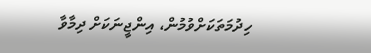ހިދުމަތަކަށްވުމުން، އިންޖީނަކަށް ދިމާވާ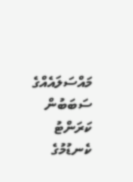މައްސަލައެއްގެ ސަބަބުން ކަރަންޓު ކެނޑުމުގެ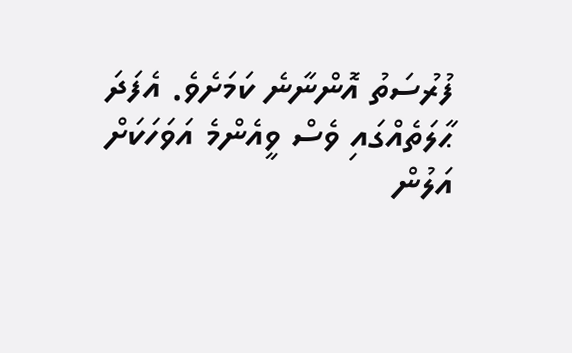ފުރުސަތު އޮންނާނެ ކަމަށެވެ. އެފަދަ ޙާލަތެއްގައި ވެސް ވީއެންމެ އަވަހަކަށް އަލުން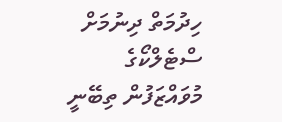ހިދުމަތް ދިނުމަށް ސްޓެލްކޯގެ މުވައްޒަފުން ތިބޭނީ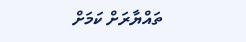ތައްޔާރަށް ކަމަށް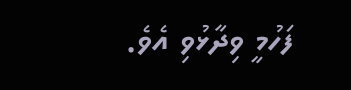ފަހުމީ ވިދާޅުވި އެވެ.